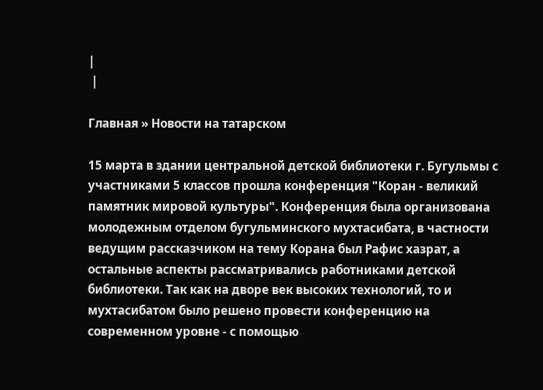|
 |

Главная » Новости на татарском

15 марта в здании центральной детской библиотеки г. Бугульмы с участниками 5 классов прошла конференция "Коран - великий памятник мировой культуры". Конференция была организована молодежным отделом бугульминского мухтасибата, в частности ведущим рассказчиком на тему Корана был Рафис хазрат, а остальные аспекты рассматривались работниками детской библиотеки. Так как на дворе век высоких технологий, то и мухтасибатом было решено провести конференцию на современном уровне - с помощью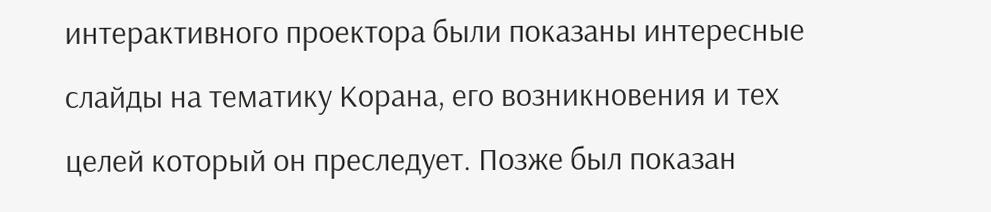интерактивного проектора были показаны интересные слайды на тематику Корана, его возникновения и тех целей который он преследует. Позже был показан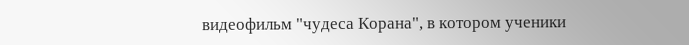видеофильм "чудеса Корана", в котором ученики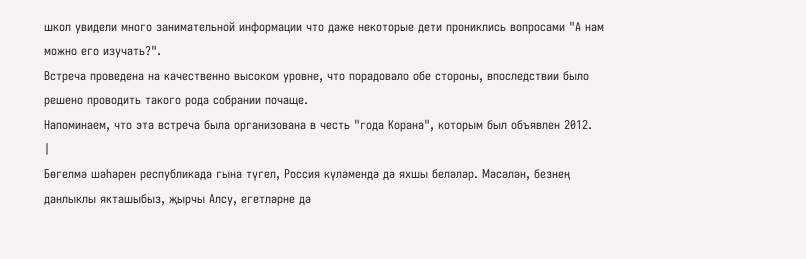школ увидели много занимательной информации что даже некоторые дети прониклись вопросами "А нам можно его изучать?".
Встреча проведена на качественно высоком уровне, что порадовало обе стороны, впоследствии было решено проводить такого рода собрании почаще.
Напоминаем, что эта встреча была организована в честь "года Корана", которым был объявлен 2012.
|
Бөгелмә шәһәрен республикада гына түгел, Россия күләмендә дә яхшы беләләр. Мәсәлән, безнең данлыклы якташыбыз, җырчы Алсу, егетләрне дә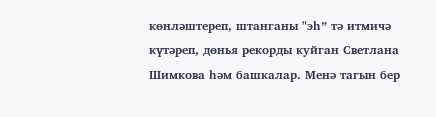көнләштереп, штанганы "эһ” тә итмичә күтәреп, дөнья рекорды куйган Светлана Шимкова һәм башкалар. Менә тагын бер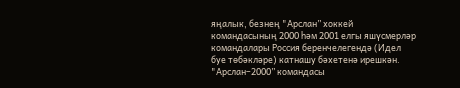яңалык, безнең "Арслан” хоккей командасының 2000 һәм 2001 елгы яшүсмерләр командалары Россия беренчелегендә (Идел буе төбәкләре) катнашу бәхетенә ирешкән. "Арслан–2000” командасы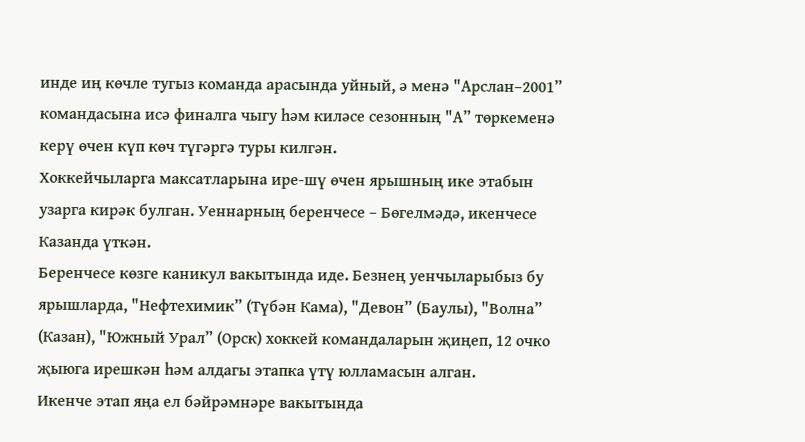инде иң көчле тугыз команда арасында уйный, ә менә "Арслан–2001” командасына исә финалга чыгу һәм киләсе сезонның "А” төркеменә керү өчен күп көч түгәргә туры килгән.
Хоккейчыларга максатларына ире-шү өчен ярышның ике этабын узарга кирәк булган. Уеннарның беренчесе – Бөгелмәдә, икенчесе Казанда үткән.
Беренчесе көзге каникул вакытында иде. Безнең уенчыларыбыз бу ярышларда, "Нефтехимик” (Түбән Кама), "Девон” (Баулы), "Волна” (Казан), "Южный Урал” (Орск) хоккей командаларын җиңеп, 12 очко җыюга ирешкән һәм алдагы этапка үтү юлламасын алган.
Икенче этап яңа ел бәйрәмнәре вакытында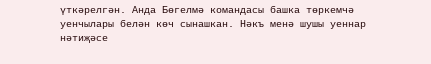үткәрелгән. Анда Бөгелмә командасы башка төркемчә уенчылары белән көч сынашкан. Нәкъ менә шушы уеннар нәтиҗәсе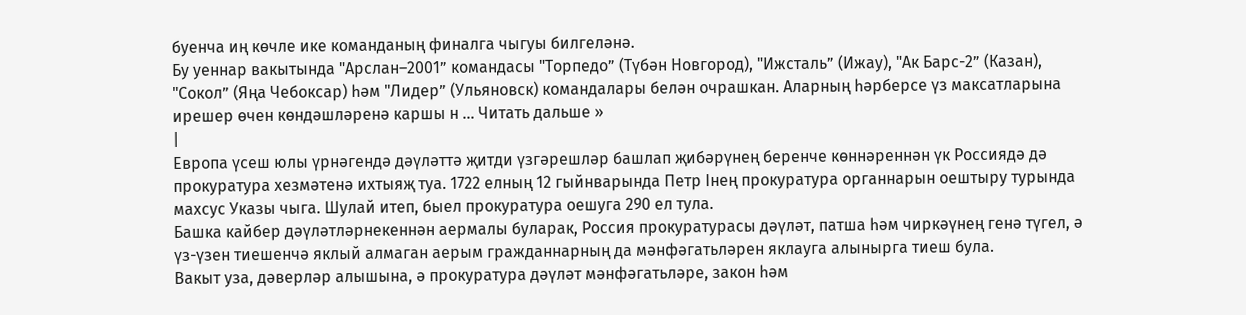буенча иң көчле ике команданың финалга чыгуы билгеләнә.
Бу уеннар вакытында "Арслан–2001” командасы "Торпедо” (Түбән Новгород), "Ижсталь” (Ижау), "Ак Барс-2” (Казан), "Сокол” (Яңа Чебоксар) һәм "Лидер” (Ульяновск) командалары белән очрашкан. Аларның һәрберсе үз максатларына ирешер өчен көндәшләренә каршы н ... Читать дальше »
|
Европа үсеш юлы үрнәгендә дәүләттә җитди үзгәрешләр башлап җибәрүнең беренче көннәреннән үк Россиядә дә прокуратура хезмәтенә ихтыяҗ туа. 1722 елның 12 гыйнварында Петр Iнең прокуратура органнарын оештыру турында махсус Указы чыга. Шулай итеп, быел прокуратура оешуга 290 ел тула.
Башка кайбер дәүләтләрнекеннән аермалы буларак, Россия прокуратурасы дәүләт, патша һәм чиркәүнең генә түгел, ә үз-үзен тиешенчә яклый алмаган аерым гражданнарның да мәнфәгатьләрен яклауга алынырга тиеш була.
Вакыт уза, дәверләр алышына, ә прокуратура дәүләт мәнфәгатьләре, закон һәм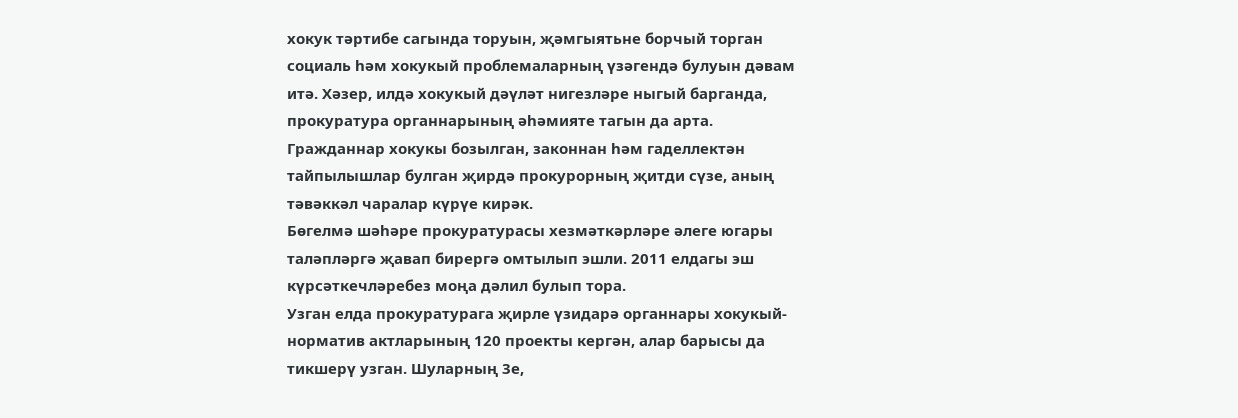хокук тәртибе сагында торуын, җәмгыятьне борчый торган социаль һәм хокукый проблемаларның үзәгендә булуын дәвам итә. Хәзер, илдә хокукый дәүләт нигезләре ныгый барганда, прокуратура органнарының әһәмияте тагын да арта. Гражданнар хокукы бозылган, законнан һәм гаделлектән тайпылышлар булган җирдә прокурорның җитди сүзе, аның тәвәккәл чаралар күрүе кирәк.
Бөгелмә шәһәре прокуратурасы хезмәткәрләре әлеге югары таләпләргә җавап бирергә омтылып эшли. 2011 елдагы эш күрсәткечләребез моңа дәлил булып тора.
Узган елда прокуратурага җирле үзидарә органнары хокукый-норматив актларының 120 проекты кергән, алар барысы да тикшерү узган. Шуларның 3е,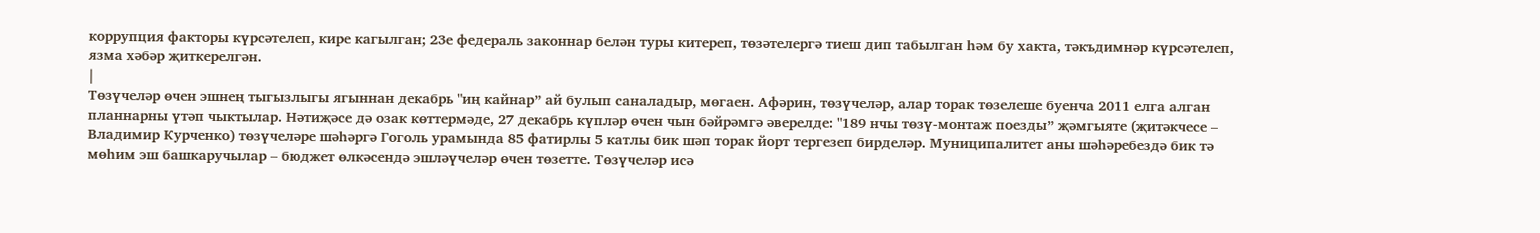коррупция факторы күрсәтелеп, кире кагылган; 23е федераль законнар белән туры китереп, төзәтелергә тиеш дип табылган һәм бу хакта, тәкъдимнәр күрсәтелеп, язма хәбәр җиткерелгән.
|
Төзүчеләр өчен эшнең тыгызлыгы ягыннан декабрь "иң кайнар” ай булып саналадыр, мөгаен. Афәрин, төзүчеләр, алар торак төзелеше буенча 2011 елга алган планнарны үтәп чыктылар. Нәтиҗәсе дә озак көттермәде, 27 декабрь күпләр өчен чын бәйрәмгә әверелде: "189 нчы төзү-монтаж поезды” җәмгыяте (җитәкчесе – Владимир Курченко) төзүчеләре шәһәргә Гоголь урамында 85 фатирлы 5 катлы бик шәп торак йорт тергезеп бирделәр. Муниципалитет аны шәһәребездә бик тә мөһим эш башкаручылар – бюджет өлкәсендә эшләүчеләр өчен төзетте. Төзүчеләр исә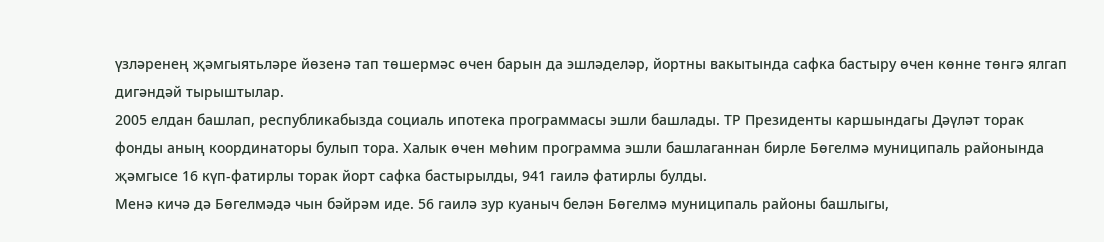үзләренең җәмгыятьләре йөзенә тап төшермәс өчен барын да эшләделәр, йортны вакытында сафка бастыру өчен көнне төнгә ялгап дигәндәй тырыштылар.
2005 елдан башлап, республикабызда социаль ипотека программасы эшли башлады. ТР Президенты каршындагы Дәүләт торак фонды аның координаторы булып тора. Халык өчен мөһим программа эшли башлаганнан бирле Бөгелмә муниципаль районында җәмгысе 16 күп-фатирлы торак йорт сафка бастырылды, 941 гаилә фатирлы булды.
Менә кичә дә Бөгелмәдә чын бәйрәм иде. 56 гаилә зур куаныч белән Бөгелмә муниципаль районы башлыгы,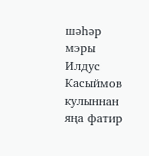шәһәр мэры Илдус Касыймов кулыннан яңа фатир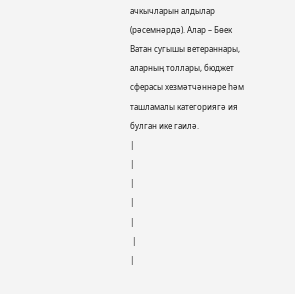ачкычларын алдылар (рәсемнәрдә). Алар – Бөек Ватан сугышы ветераннары, аларның толлары, бюджет сферасы хезмәтчәннәре һәм ташламалы категориягә ия булган ике гаилә.
|
|
|
|
|
 |
|